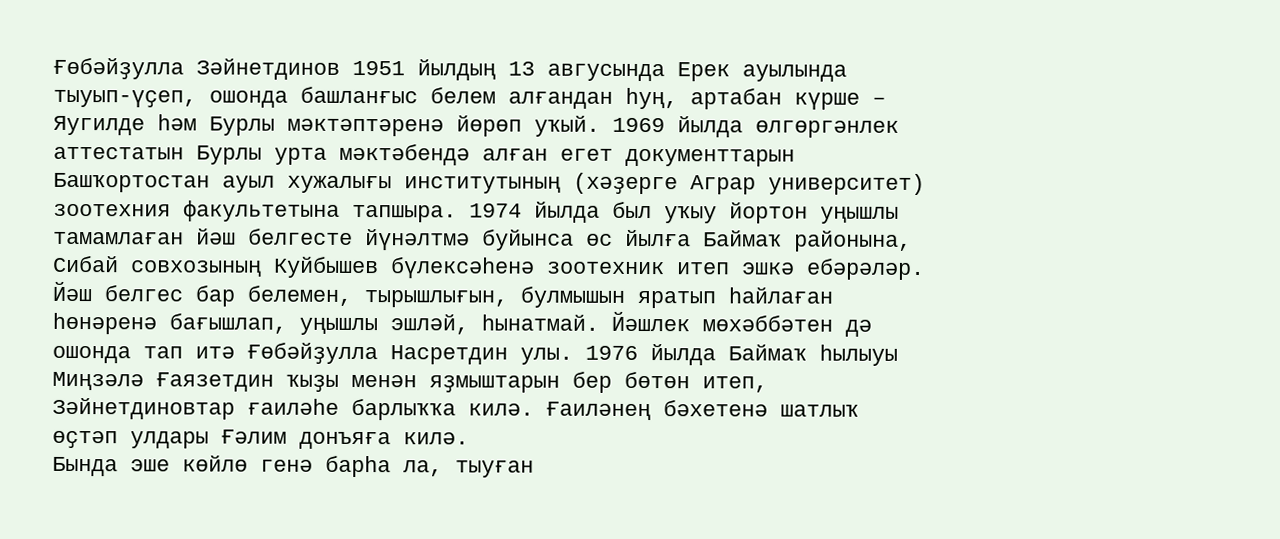Ғөбәйҙулла Зәйнетдинов 1951 йылдың 13 авгусында Ерек ауылында тыуып-үҫеп, ошонда башланғыс белем алғандан һуң, артабан күрше – Яугилде һәм Бурлы мәктәптәренә йөрөп уҡый. 1969 йылда өлгөргәнлек аттестатын Бурлы урта мәктәбендә алған егет документтарын Башҡортостан ауыл хужалығы институтының (хәҙерге Аграр университет) зоотехния факультетына тапшыра. 1974 йылда был уҡыу йортон уңышлы тамамлаған йәш белгесте йүнәлтмә буйынса өс йылға Баймаҡ районына, Сибай совхозының Куйбышев бүлексәһенә зоотехник итеп эшкә ебәрәләр. Йәш белгес бар белемен, тырышлығын, булмышын яратып һайлаған һөнәренә бағышлап, уңышлы эшләй, һынатмай. Йәшлек мөхәббәтен дә ошонда тап итә Ғөбәйҙулла Насретдин улы. 1976 йылда Баймаҡ һылыуы Миңзәлә Ғаязетдин ҡыҙы менән яҙмыштарын бер бөтөн итеп, Зәйнетдиновтар ғаиләһе барлыҡҡа килә. Ғаиләнең бәхетенә шатлыҡ өҫтәп улдары Ғәлим донъяға килә.
Бында эше көйлө генә барһа ла, тыуған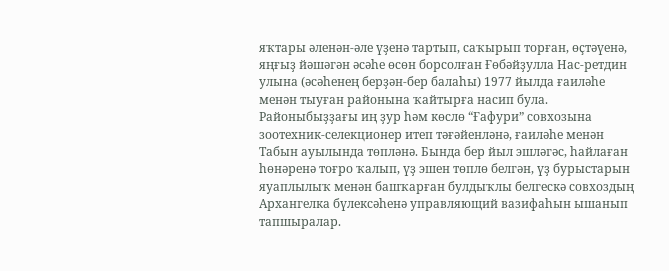яҡтары әленән-әле үҙенә тартып, саҡырып торған, өҫтәүенә, яңғыҙ йәшәгән әсәһе өсөн борсолған Ғөбәйҙулла Нас-ретдин улына (әсәһенең берҙән-бер балаһы) 1977 йылда ғаиләһе менән тыуған районына ҡайтырға насип була. Районыбыҙҙағы иң ҙур һәм көслө “Ғафури” совхозына зоотехник-селекционер итеп тәғәйенләнә, ғаиләһе менән Табын ауылында төпләнә. Бында бер йыл эшләгәс, һайлаған һөнәренә тоғро ҡалып, үҙ эшен төплө белгән, үҙ бурыстарын яуаплылыҡ менән башҡарған булдыҡлы белгескә совхоздың Архангелка бүлексәһенә управляющий вазифаһын ышанып тапшыралар.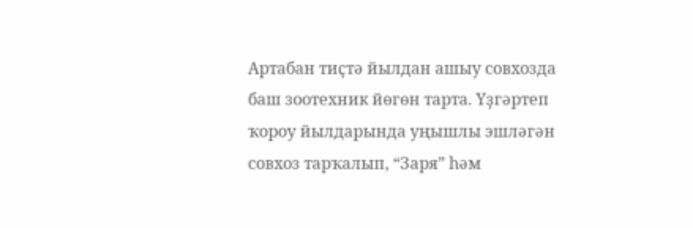Артабан тиҫтә йылдан ашыу совхозда баш зоотехник йөгөн тарта. Үҙгәртеп ҡороу йылдарында уңышлы эшләгән совхоз тарҡалып, “Заря” һәм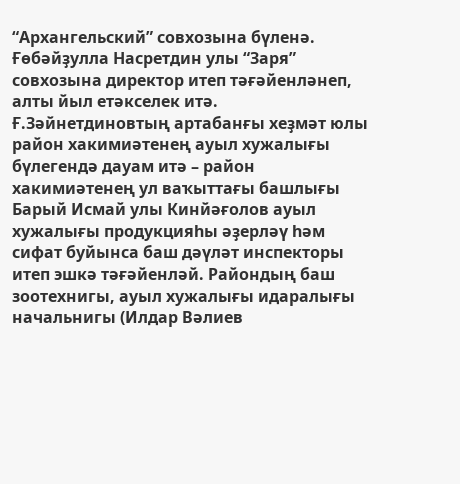“Архангельский” совхозына бүленә. Ғөбәйҙулла Насретдин улы “Заря” совхозына директор итеп тәғәйенләнеп, алты йыл етәкселек итә.
Ғ.Зәйнетдиновтың артабанғы хеҙмәт юлы район хакимиәтенең ауыл хужалығы бүлегендә дауам итә – район хакимиәтенең ул ваҡыттағы башлығы Барый Исмай улы Кинйәғолов ауыл хужалығы продукцияһы әҙерләү һәм сифат буйынса баш дәүләт инспекторы итеп эшкә тәғәйенләй. Райондың баш зоотехнигы, ауыл хужалығы идаралығы начальнигы (Илдар Вәлиев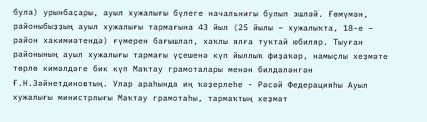була) урынбаҫары, ауыл хужалығы бүлеге начальнигы булып эшләй. Ғөмүмән, районыбыҙҙың ауыл хужалығы тармағына 43 йыл (25 йылы – хужалыҡта, 18-е – район хакимиәтендә) ғүмерен бағышлап, хаҡлы ялға туҡтай юбиляр. Тыуған районының ауыл хужалығы тармағы үҫешенә күп йыллыҡ фиҙаҡәр, намыҫлы хеҙмәте төрлө кимәлдәге бик күп Маҡтау грамоталары менән билдәләнгән Ғ.Н.Зәйнетдиновтың. Улар араһында иң ҡәҙерлеһе - Рәсәй Федерацияһы Ауыл хужалығы министрлығы Маҡтау грамотаһы, тармаҡтың хеҙмәт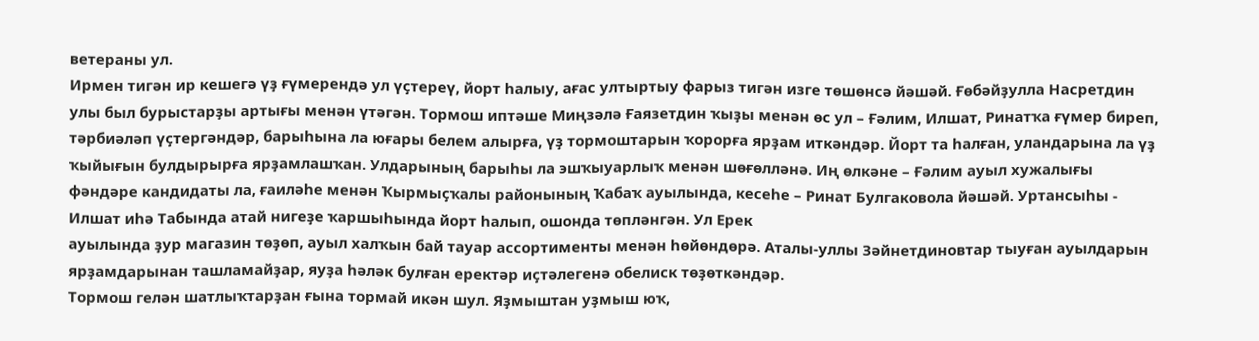ветераны ул.
Ирмен тигән ир кешегә үҙ ғүмерендә ул үҫтереү, йорт һалыу, ағас ултыртыу фарыз тигән изге төшөнсә йәшәй. Ғөбәйҙулла Насретдин улы был бурыстарҙы артығы менән үтәгән. Тормош иптәше Миңзәлә Ғаязетдин ҡыҙы менән өс ул – Ғәлим, Илшат, Ринатҡа ғүмер биреп, тәрбиәләп үҫтергәндәр, барыһына ла юғары белем алырға, үҙ тормоштарын ҡорорға ярҙам иткәндәр. Йорт та һалған, уландарына ла үҙ ҡыйығын булдырырға ярҙамлашҡан. Улдарының барыһы ла эшҡыуарлыҡ менән шөғөлләнә. Иң өлкәне – Ғәлим ауыл хужалығы фәндәре кандидаты ла, ғаиләһе менән Ҡырмыҫҡалы районының Ҡабаҡ ауылында, кесеһе – Ринат Булгаковола йәшәй. Уртансыһы - Илшат иһә Табында атай нигеҙе ҡаршыһында йорт һалып, ошонда төпләнгән. Ул Ерек
ауылында ҙур магазин төҙөп, ауыл халҡын бай тауар ассортименты менән һөйөндөрә. Аталы-уллы Зәйнетдиновтар тыуған ауылдарын ярҙамдарынан ташламайҙар, яуҙа һәләк булған еректәр иҫтәлегенә обелиск төҙөткәндәр.
Тормош гелән шатлыҡтарҙан ғына тормай икән шул. Яҙмыштан уҙмыш юҡ,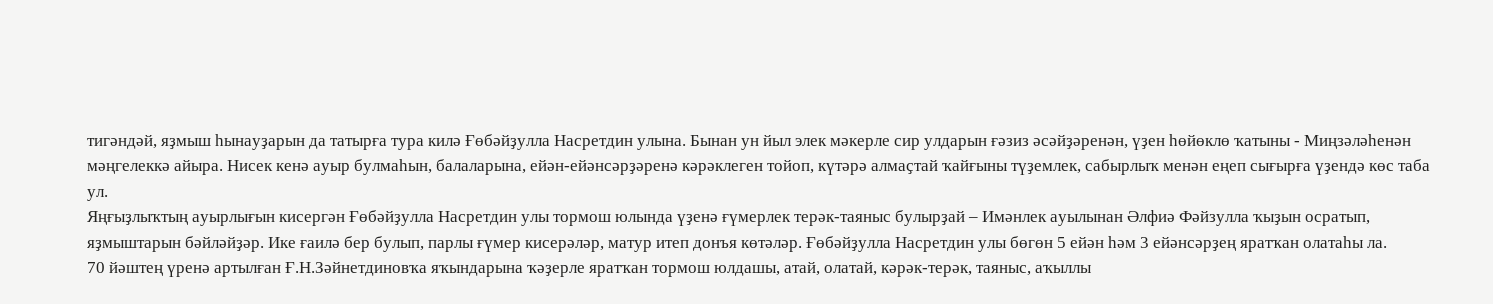тигәндәй, яҙмыш һынауҙарын да татырға тура килә Ғөбәйҙулла Насретдин улына. Бынан ун йыл элек мәкерле сир улдарын ғәзиз әсәйҙәренән, үҙен һөйөклө ҡатыны - Миңзәләһенән мәңгелеккә айыра. Нисек кенә ауыр булмаһын, балаларына, ейән-ейәнсәрҙәренә кәрәклеген тойоп, күтәрә алмаҫтай ҡайғыны түҙемлек, сабырлыҡ менән еңеп сығырға үҙендә көс таба ул.
Яңғыҙлыҡтың ауырлығын кисергән Ғөбәйҙулла Насретдин улы тормош юлында үҙенә ғүмерлек терәк-таяныс булырҙай – Имәнлек ауылынан Әлфиә Фәйзулла ҡыҙын осратып, яҙмыштарын бәйләйҙәр. Ике ғаилә бер булып, парлы ғүмер кисерәләр, матур итеп донъя көтәләр. Ғөбәйҙулла Насретдин улы бөгөн 5 ейән һәм 3 ейәнсәрҙең яратҡан олатаһы ла.
70 йәштең үренә артылған Ғ.Н.Зәйнетдиновҡа яҡындарына ҡәҙерле яратҡан тормош юлдашы, атай, олатай, кәрәк-терәк, таяныс, аҡыллы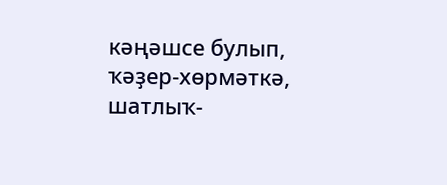кәңәшсе булып, ҡәҙер-хөрмәткә, шатлыҡ-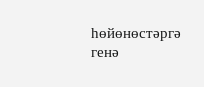һөйөнөстәргә генә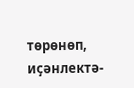төрөнөп, иҫәнлектә-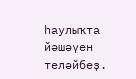һаулыҡта йәшәүен теләйбеҙ.